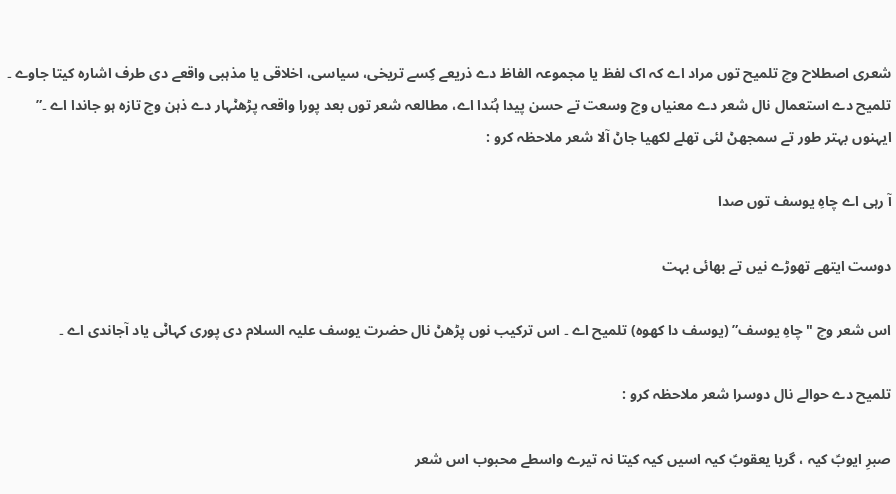شعری اصطلاح وچ تلمیح توں مراد اے کہ اک لفظ یا مجموعہ الفاظ دے ذریعے کِسے تریخی، سیاسی، اخلاقی یا مذہبی واقعے دی طرف اشارہ کیتا جاوے ۔ تلمیح دے استعمال نال شعر دے معنیاں وچ وسعت تے حسن پیدا ہُندا اے، مطالعہ شعر توں بعد پورا واقعہ پڑھݨہار دے ذہن وچ تازہ ہو جاندا اے ۔” ایہنوں بہتر طور تے سمجھݨ لئی تھلے لکھیا جاݨ آلا شعر ملاحظہ کرو :

آ رہی اے چاہِ یوسف توں صدا

دوست ایتھے تھوڑے نیں تے بھائی بہت

اس شعر وچ "چاہِ یوسف” (یوسف دا کھوہ) تلمیح اے ۔ اس ترکیب نوں پڑھݨ نال حضرت یوسف علیہ السلام دی پوری کہاݨی یاد آجاندی اے ۔

تلمیح دے حوالے نال دوسرا شعر ملاحظہ کرو :

صبرِ ایوبؑ کیہ ، گریا یعقوبؑ کیہ اسیں کیہ کیتا نہ تیرے واسطے محبوب اس شعر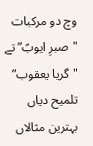وچ دو مرکبات "صبرِ ایوبؑ” تے "گریا یعقوب” تلمیح دیاں بہترین مثالاں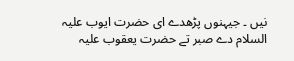نیں ۔ جیہنوں پڑھدے ای حضرت ایوب علیہ السلام دے صبر تے حضرت یعقوب علیہ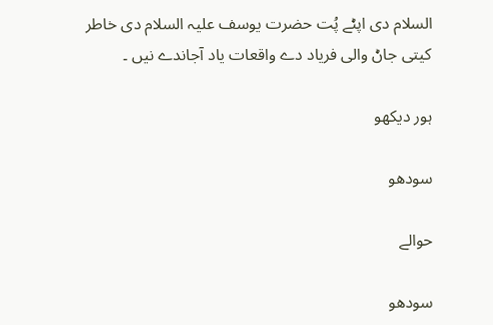السلام دی اپݨے پُت حضرت یوسف علیہ السلام دی خاطر کیتی جاݨ والی فریاد دے واقعات یاد آجاندے نیں ۔

ہور دیکھو

سودھو

حوالے

سودھو